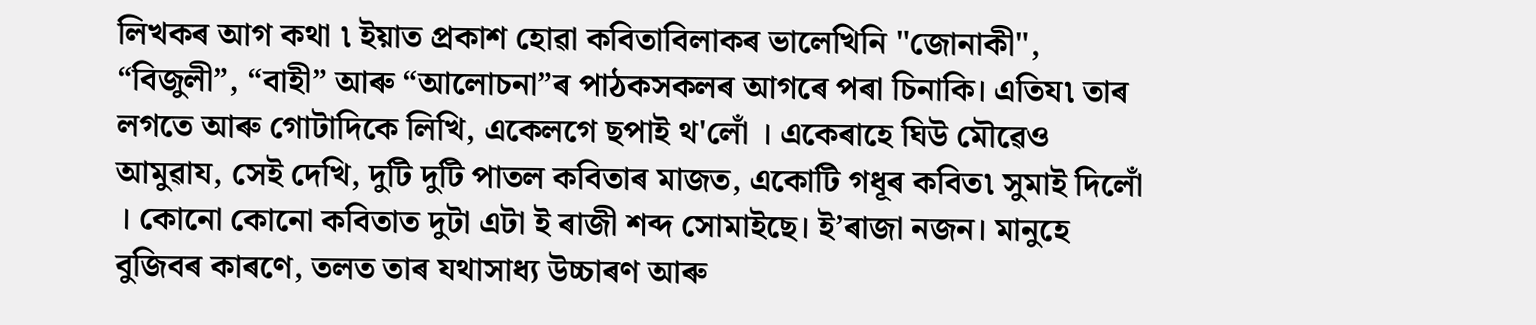লিখকৰ আগ কথা ৷ ইয়াত প্ৰকাশ হোৱা কবিতাবিলাকৰ ভালেখিনি "জোনাকী", “বিজুলী”, “বাহী” আৰু “আলোচনা”ৰ পাঠকসকলৰ আগৰে পৰা চিনাকি। এতিয৷ তাৰ লগতে আৰু গোটাদিকে লিখি, একেলগে ছপাই থ'লোঁ । একেৰাহে ঘিউ মৌৱেও আমুৱায, সেই দেখি, দুটি দুটি পাতল কবিতাৰ মাজত, একোটি গধূৰ কবিত৷ সুমাই দিলোঁ । কোনো কোনো কবিতাত দুটা এটা ই ৰাজী শব্দ সোমাইছে। ই’ৰাজা নজন। মানুহে বুজিবৰ কাৰণে, তলত তাৰ যথাসাধ্য উচ্চাৰণ আৰু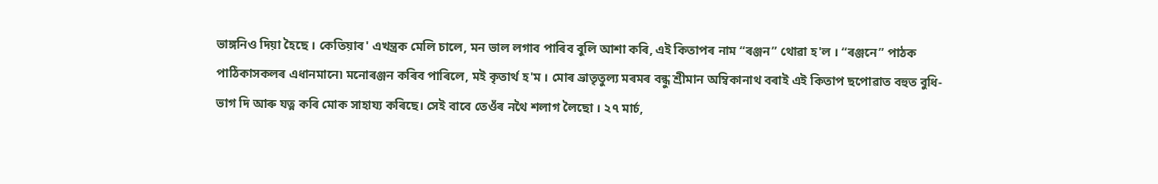ভাঙ্গনিও দিয়া হৈছে । কেতিয়াব' এখন্ত্রক মেলি চালে, মন ভাল লগাব পাৰিব বুলি আশা কৰি, এই কিতাপৰ নাম “ৰঞ্জন” থোৱা হ'ল । “ৰঞ্জনে” পাঠক পাঠিকাসকলৰ এধানমানে৷ মনোৰঞ্জন কৰিব পাৰিলে, মই কৃতাৰ্থ হ'ম । মোৰ ভ্ৰাতৃতুল্য মৰমৰ বন্ধু শ্ৰীমান অম্বিকানাথ বৰাই এই কিতাপ ছপোৱাত বহুত বুধি-ভাগ দি আৰু যত্ন কৰি মোক সাহায্য কৰিছে। সেই বাবে তেওঁৰ নথৈ শলাগ লৈছো । ২৭ মার্চ,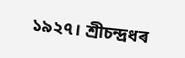১৯২৭। শ্ৰীচন্দ্ৰধৰ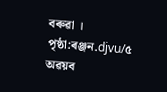বৰুৱা ।
পৃষ্ঠা:ৰঞ্জন.djvu/৫
অৱয়ব